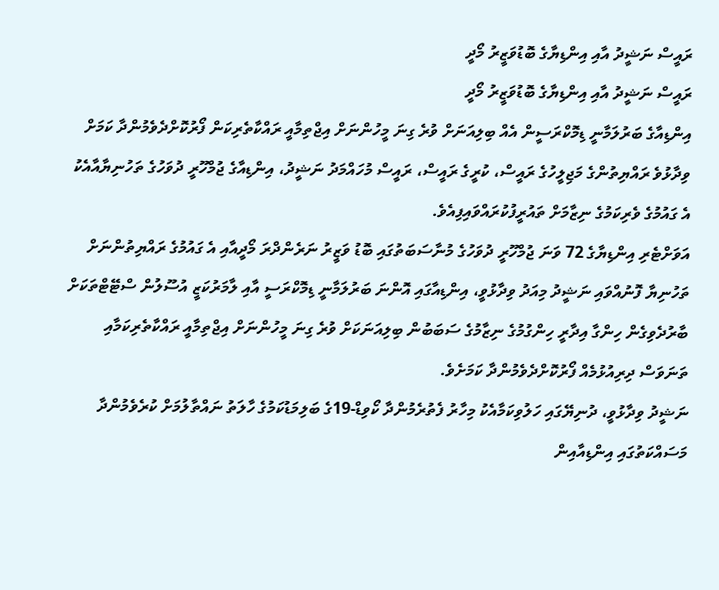ރައީސް ނަޝީދު އާއި އިންޑިޔާގެ ބޮޑުވަޒީރު މޯދީ
ރައީސް ނަޝީދު އާއި އިންޑިޔާގެ ބޮޑުވަޒީރު މޯދީ
އިންޑިއާގެ ބަރުލަމާނީ ޑިމޮކްރަސީން އެއް ބިލިއަނަށް ވުރެ ގިނަ މީހުންނަށް އިޖްތިމާއީ ރައްކާތެރިކަން ފޯރުކޮށްދެވެމުންދާ ކަމަށް ވިދާޅުވެ ރައްޔިތުންގެ މަޖިލީހުގެ ރައީސް، ކުރީގެ ރައީސް، ރައީސް މުހައްމަދު ނަޝީދު، އިންޑިއާގެ ޖުމްހޫރީ ދުވަހުގެ ތަހުނިޔާއާއެކު އެ ގައުމުގެ ވެރިކަމުގެ ނިޒާމަށް ތައުރީފުކުރައްވައިފިއެވެ.
އަވަށްޓެރި އިންޑިޔާގެ 72 ވަނަ ޖުމްހޫރީ ދުވަހުގެ މުނާސަބަތުގައި ބޮޑު ވަޒީރު ނަރެންދްރަ މޯދީއާއި އެ ގައުމުގެ ރައްޔިތުންނަށް ތަހުނިޔާ ފޮނުއްވައި ނަޝީދު މިއަދު ވިދާޅުވީ، އިންޑިއާގައި އޮންނަ ބަރުލަމާނީ ޑިމޮކްރަސީ އާއި ލާމަރުކަޒީ އުސޫލުން ސްޓޭޓްތަކަށް ބާރުދެވިގެން ހިންގާ އިދާރީ ހިންގުމުގެ ނިޒާމުގެ ސަބަބުން ބިލިއަނަކަށް ވުރެ ގިނަ މީހުންނަށް އިޖްތިމާއީ ރައްކާތެރިކަމާއި ތަނަވަސް ދިރިއުޅުމެއް ފޯރުކޮށްދެވެމުންދާ ކަމަށެވެ.
ނަޝީދު ވިދާޅުވީ، ދުނިޔޭގައި ހަލުވިކަމާއެކު މިހާރު ފެތުރެމުންދާ ކޯވިޑް-19ގެ ބަލިމަޑުކަމުގެ ހާލަތު ނައްތާލުމަށް ކުރެވެމުންދާ މަސައްކަތުގައި އިންޑިއާއިން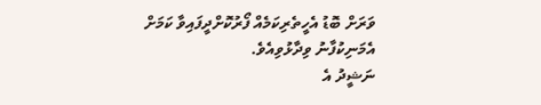ވަރަށް ބޮޑު އެހީތެރިކަމެއް ފޯރުކޮށްދީފައިވާ ކަމަށް އެމަނިކުފާނު ވިދާޅުވިއެވެ.
ނަޝީދު އެ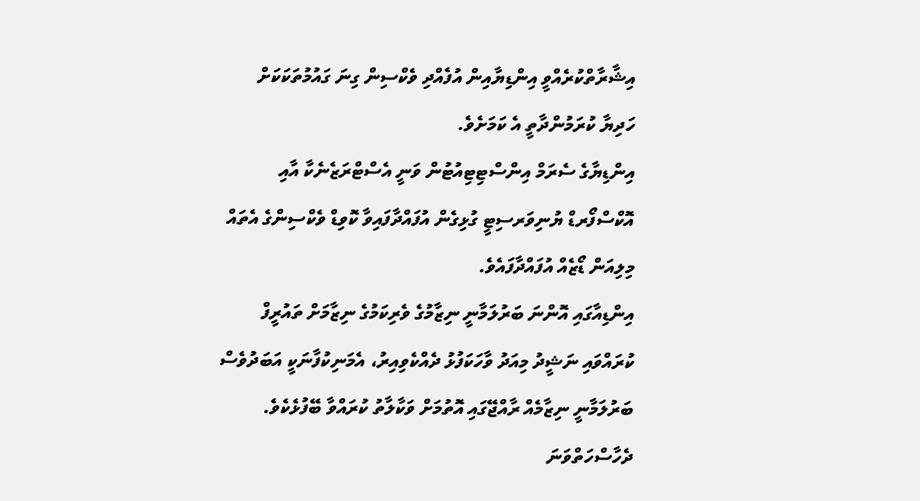އިޝާރާތްކުރެއްވީ އިންޑިޔާއިން އުފެއްދި ވެކްސިން ގިނަ ގައުމުތަކަކަށް ހަދިޔާ ކުރަމުންދާތީ އެ ކަމަށެވެ.
އިންޑިޔާގެ ސެރަމް އިންސްޓިޓިއުޓުން ވަނީ އެސްޓްރަޒެނެކާ އާއި އޮކްސްފޯރޑް ޔުނިވަރސިޓީ ގުޅިގެން އުފައްދާފައިވާ ކޮވިޑް ވެކްސިންގެ އެތައް މިލިއަން ޑޯޒެއް އުފައްދާފައެވެ.
އިންޑިއާގައި އޮންނަ ބަރުލަމާނީ ނިޒާމުގެ ވެރިކަމުގެ ނިޒާމަށް ތައުރީފް ކުރައްވައި ނަޝީދު މިއަދު ވާހަކަފުޅު ދެއްކެވިއިރު، އެމަނިކުފާނަކީ އަބަދުވެސް ބަރުލަމާނީ ނިޒާމެއް ރާއްޖޭގައި އޮތުމަށް ވަކާލާތު ކުރައްވާ ބޭފުޅެކެވެ.
ދެހާސްހަތްވަނަ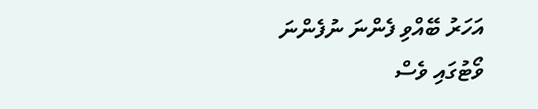އަހަރު ބޭއްވި ފެންނަ ނުފެންނަ ވޯޓުގައި ވެސް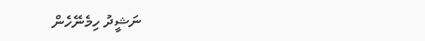ނަޝީދު ހިމެނޭހެން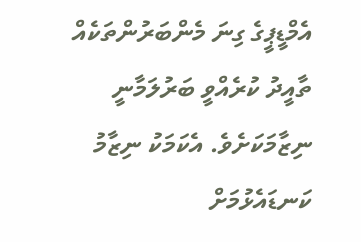އެމްޑީޕީގެ ގިނަ މެންބަރުންތަކެއް ތާއީދު ކުރެއްވީ ބަރުލަމާނީ ނިޒާމަކަށެވެ. އެކަމަކު ނިޒާމު ކަނޑައެޅުމަށް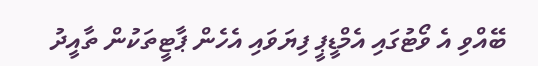ބޭއްވި އެ ވޯޓުގައި އެމްޑީޕީ ފިޔަވައި އެހެން ޕާޓީތަކުން ތާއީދު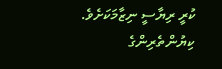ކުރީ ރިޔާސީ ނިޒާމަކަށެވެ.
ކިޔުންތެރިންގެ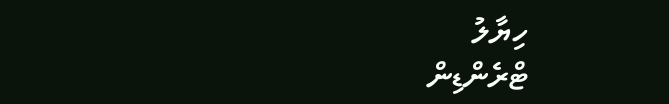ހިޔާލު
ޓްރެންޑިން